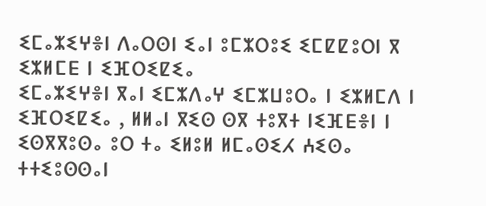ⵉⵎⴰⵣⵉⵖⴻⵏ ⴷⴰⵔⵙⵏ ⵉⴰⵏ ⵓⵎⵣⵔⵓⵉ ⵉⵎⵇⵇⵓⵔⵏ ⴳ ⵉⵣⵍⵎⴹ ⵏ ⵉⴼⵔⵉⵇⵉⴰ
ⵉⵎⴰⵣⵉⵖⴻⵏ ⴳⴰⵏ ⵉⵎⵣⴷⴰⵖ ⵉⵎⵣⵡⵓⵔⴰ ⵏ ⵉⵣⵍⵎⴷ ⵏ ⵉⴼⵔⵉⵇⵉⴰ , ⵍⵍⴰⵏ ⴳⵉⵙ ⵙⴳ ⵜⵓⴳⵜ ⵏⵉⴼⴹⴻⵏ ⵏ ⵉⵙⴳⴳⵓⵙⴰ ⵓⵔ ⵜⴰ ⵉⵍⵓⵍ ⵍⵎⴰⵙⵉⵃ ⵄⵉⵙⴰ
ⵜⵜⵉⵓⵙⵙⴰⵏ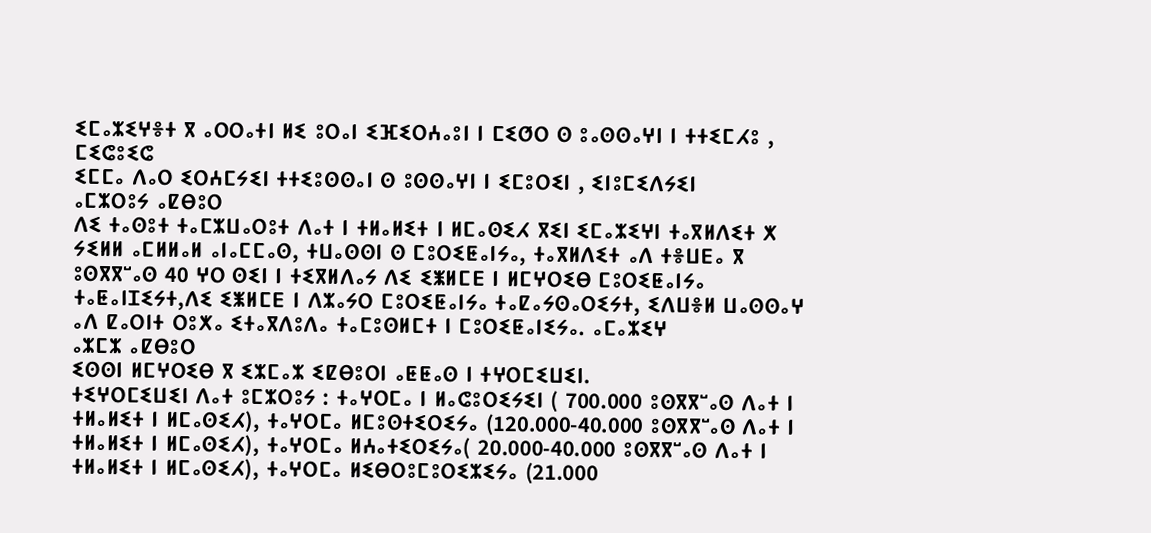ⵉⵎⴰⵣⵉⵖⴻⵜ ⴳ ⴰⵔⵔⴰⵜⵏ ⵍⵉ ⵓⵔⴰⵏ ⵉⴼⵉⵔⵄⴰⵓⵏ ⵏ ⵎⵉⵚⵔ ⵙ ⵓⴰⵙⵙⴰⵖⵏ ⵏ ⵜⵜⵉⵎⵃⵓ , ⵎⵉⵛⵓⵉⵛ
ⵉⵎⵎⴰ ⴷⴰⵔ ⵉⵔⵄⵎⵢⵉⵏ ⵜⵜⵉⵓⵙⵙⴰⵏ ⵙ ⵓⵙⵙⴰⵖⵏ ⵏ ⵉⵎⵓⵔⵉⵏ , ⵉⵏⵓⵎⵉⴷⵢⵉⵏ
ⴰⵎⵣⵔⵓⵢ ⴰⵇⴱⵓⵔ
ⴷⵉ ⵜⴰⵙⵓⵜ ⵜⴰⵎⵣⵡⴰⵔⵓⵜ ⴷⴰⵜ ⵏ ⵜⵍⴰⵍⵉⵜ ⵏ ⵍⵎⴰⵙⵉⵃ ⴳⵉⵏ ⵉⵎⴰⵣⵉⵖⵏ ⵜⴰⴳⵍⴷⵉⵜ ⵅ ⵢⵉⵍⵍ ⴰⵎⵍⵍⴰⵍ ⴰⵏⴰⵎⵎⴰⵙ, ⵜⵡⴰⵙⵙⵏ ⵙ ⵎⵓⵔⵉⵟⴰⵏⵢⴰ, ⵜⴰⴳⵍⴷⵉⵜ ⴰⴷ ⵜⴻⵡⴹⴰ ⴳ ⵓⵙⴳⴳⵯⴰⵙ 40 ⵖⵔ ⵙⵉⵏ ⵏ ⵜⵉⴳⵍⴷⴰⵢ ⴷⵉ ⵉⵥⵍⵎⴹ ⵏ ⵍⵎⵖⵔⵉⴱ ⵎⵓⵔⵉⵟⴰⵏⵢⴰ ⵜⴰⵟⴰⵏⵊⵉⵢⵜ,ⴷⵉ ⵉⵥⵍⵎⴹ ⵏ ⴷⵣⴰⵢⵔ ⵎⵓⵔⵉⵟⴰⵏⵢⴰ ⵜⴰⵇⴰⵢⵙⴰⵔⵉⵢⵜ, ⵉⴷⵡⴻⵍ ⵡⴰⵙⵙⴰⵖ ⴰⴷ ⵇⴰⵔⵏⵜ ⵔⵓⵅⴰ ⵉⵜⴰⴳⴷⵓⴷⴰ ⵜⴰⵎⵓⵙⵍⵎⵜ ⵏ ⵎⵓⵔⵉⵟⴰⵏⵉⵢⴰ. ⴰⵎⴰⵣⵉⵖ
ⴰⵣⵎⵣ ⴰⵇⴱⵓⵔ
ⵉⵙⵙⵏ ⵍⵎⵖⵔⵉⴱ ⴳ ⵉⵣⵎⴰⵣ ⵉⵇⴱⵓⵔⵏ ⴰⵟⵟⴰⵙ ⵏ ⵜⵖⵔⵎⵉⵡⵉⵏ.
ⵜⵉⵖⵔⵎⵉⵡⵉⵏ ⴷⴰⵜ ⵓⵎⵣⵔⵓⵢ : ⵜⴰⵖⵔⵎⴰ ⵏ ⵍⴰⵛⵓⵔⵉⵢⵉⵏ ( 700.000 ⵓⵙⴳⴳⵯⴰⵙ ⴷⴰⵜ ⵏ ⵜⵍⴰⵍⵉⵜ ⵏ ⵍⵎⴰⵙⵉⵃ), ⵜⴰⵖⵔⵎⴰ ⵍⵎⵓⵙⵜⵉⵔⵉⵢⴰ (120.000-40.000 ⵓⵙⴳⴳⵯⴰⵙ ⴷⴰⵜ ⵏ ⵜⵍⴰⵍⵉⵜ ⵏ ⵍⵎⴰⵙⵉⵃ), ⵜⴰⵖⵔⵎⴰ ⵍⵄⴰⵜⵉⵔⵉⵢⴰ( 20.000-40.000 ⵓⵙⴳⴳⵯⴰⵙ ⴷⴰⵜ ⵏ ⵜⵍⴰⵍⵉⵜ ⵏ ⵍⵎⴰⵙⵉⵃ), ⵜⴰⵖⵔⵎⴰ ⵍⵉⴱⵔⵓⵎⵓⵔⵉⵣⵉⵢⴰ (21.000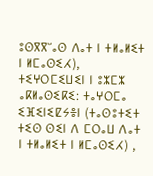ⵓⵙⴳⴳⵯⴰⵙ ⴷⴰⵜ ⵏ ⵜⵍⴰⵍⵉⵜ ⵏ ⵍⵎⴰⵙⵉⵃ),
ⵜⵉⵖⵔⵎⵉⵡⵉⵏ ⵏ ⵓⵣⵎⵣ ⴰⴽⵍⴰⵙⵉⴽⵉ: ⵜⴰⵖⵔⵎⴰ ⵉⴼⵉⵏⵉⵇⵢⴻⵏ (ⵜⴰⵙⵓⵜⵉⵜ ⵜⵉⵙ ⵙⵉⵏ ⴷ ⵎⵔⴰⵡ ⴷⴰⵜ ⵏ ⵜⵍⴰⵍⵉⵜ ⵏ ⵍⵎⴰⵙⵉⵃ) ,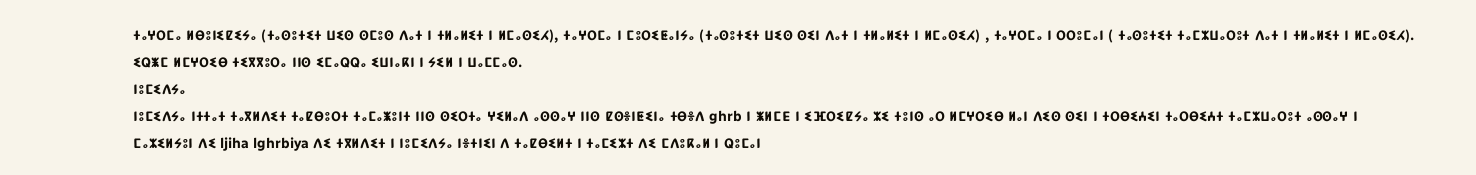ⵜⴰⵖⵔⵎⴰ ⵍⴱⵓⵏⵉⵇⵉⵢⴰ (ⵜⴰⵙⵓⵜⵉⵜ ⵡⵉⵙ ⵙⵎⵓⵙ ⴷⴰⵜ ⵏ ⵜⵍⴰⵍⵉⵜ ⵏ ⵍⵎⴰⵙⵉⵃ), ⵜⴰⵖⵔⵎⴰ ⵏ ⵎⵓⵔⵉⵟⴰⵏⵢⴰ (ⵜⴰⵙⵓⵜⵉⵜ ⵡⵉⵙ ⵙⵉⵏ ⴷⴰⵜ ⵏ ⵜⵍⴰⵍⵉⵜ ⵏ ⵍⵎⴰⵙⵉⵃ) , ⵜⴰⵖⵔⵎⴰ ⵏ ⵔⵔⵓⵎⴰⵏ ( ⵜⴰⵙⵓⵜⵉⵜ ⵜⴰⵎⵣⵡⴰⵔⵓⵜ ⴷⴰⵜ ⵏ ⵜⵍⴰⵍⵉⵜ ⵏ ⵍⵎⴰⵙⵉⵃ).
ⵉⵕⵥⵎ ⵍⵎⵖⵔⵉⴱ ⵜⵉⴳⴳⵓⵔⴰ ⵏⵏⵙ ⵉⵎⴰⵕⵕⴰ ⵉⵡⵏⴰⴽⵏ ⵏ ⵢⵉⵍ ⵏ ⵡⴰⵎⵎⴰⵙ.
ⵏⵓⵎⵉⴷⵢⴰ
ⵏⵓⵎⵉⴷⵢⴰ ⵏⵜⵜⴰⵜ ⵜⴰⴳⵍⴷⵉⵜ ⵜⴰⵇⴱⵓⵔⵜ ⵜⴰⵎⴰⵥⵓⵏⵜ ⵏⵏⵙ ⵙⵉⵔⵜⴰ ⵖⵉⵍⴰⴷ ⴰⵙⵙⴰⵖ ⵏⵏⵙ ⵇⵙⴻⵏⵟⵉⵏⴰ ⵜⴱⴻⴷ ghrb ⵏ ⵥⵍⵎⴹ ⵏ ⵉⴼⵔⵉⵇⵢⴰ ⵣⵉ ⵜⵓⵏⵙ ⴰⵔ ⵍⵎⵖⵔⵉⴱ ⵍⴰⵏ ⴷⵉⵙ ⵙⵉⵏ ⵏ ⵜⵔⴱⵉⵄⵉⵏ ⵜⴰⵔⴱⵉⵄⵜ ⵜⴰⵎⵣⵡⴰⵔⵓⵜ ⴰⵙⵙⴰⵖ ⵏ ⵎⴰⵣⵉⵍⵢⵓⵏ ⴷⵉ ljiha lghrbiya ⴷⵉ ⵜⴳⵍⴷⵉⵜ ⵏ ⵏⵓⵎⵉⴷⵢⴰ ⵏⴻⵜⵏⵉⵏ ⴷ ⵜⴰⵇⴱⵉⵍⵜ ⵏ ⵜⴰⵎⵉⵣⵜ ⴷⵉ ⵎⴷⵓⴽⴰⵍ ⵏ ⵕⵓⵎⴰⵏ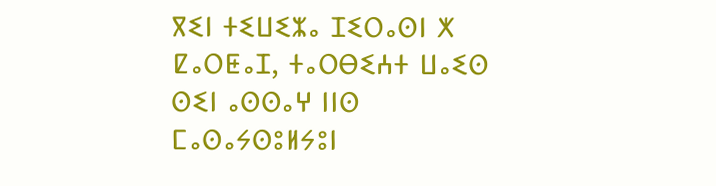ⴳⵉⵏ ⵜⵉⵡⵉⵣⴰ ⵊⵉⵔⴰⵙⵏ ⵅ ⵇⴰⵔⵟⴰⵊ, ⵜⴰⵔⴱⵉⵄⵜ ⵡⴰⵉⵙ ⵙⵉⵏ ⴰⵙⵙⴰⵖ ⵏⵏⵙ ⵎⴰⵙⴰⵢⵙⵓⵍⵢⵓⵏ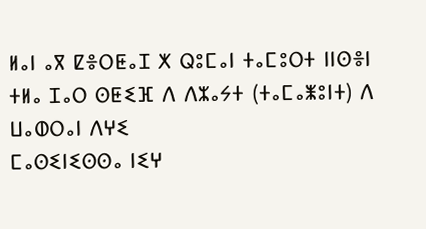ⵍⴰⵏ ⴰⴳ ⵇⴻⵔⵟⴰⵊ ⵅ ⵕⵓⵎⴰⵏ ⵜⴰⵎⵓⵔⵜ ⵏⵏⵙⴻⵏ ⵜⵍⴰ ⵊⴰⵔ ⵙⵟⵉⴼ ⴷ ⴷⵣⴰⵢⵜ (ⵜⴰⵎⴰⵥⵓⵏⵜ) ⴷ ⵡⴰⵀⵔⴰⵏ ⴷⵖⵉ
ⵎⴰⵙⵉⵏⵉⵙⵙⴰ ⵏⵉⵖ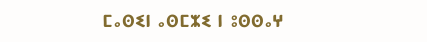ⵎⴰⵙⵉⵏ ⴰⵙⵎⵣⵉ ⵏ ⵓⵙⵙⴰⵖ